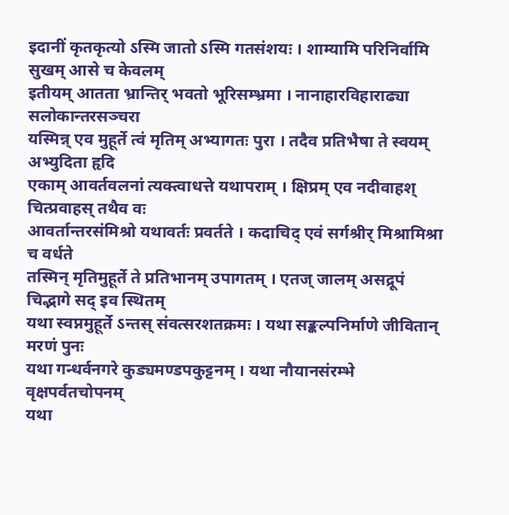इदानीं कृतकृत्यो ऽस्मि जातो ऽस्मि गतसंशयः । शाम्यामि परिनिर्वामि सुखम् आसे च केवलम्
इतीयम् आतता भ्रान्तिर् भवतो भूरिसम्भ्रमा । नानाहारविहाराढ्या सलोकान्तरसञ्चरा
यस्मिन्न् एव मुहूर्ते त्वं मृतिम् अभ्यागतः पुरा । तदैव प्रतिभैषा ते स्वयम् अभ्युदिता हृदि
एकाम् आवर्तवलनां त्यक्त्वाधत्ते यथापराम् । क्षिप्रम् एव नदीवाहश् चित्प्रवाहस् तथैव वः
आवर्तान्तरसंमिश्रो यथावर्तः प्रवर्तते । कदाचिद् एवं सर्गश्रीर् मिश्रामिश्रा च वर्धते
तस्मिन् मृतिमुहूर्ते ते प्रतिभानम् उपागतम् । एतज् जालम् असद्रूपं चिद्भागे सद् इव स्थितम्
यथा स्वप्नमुहूर्ते ऽन्तस् संवत्सरशतक्रमः । यथा सङ्कल्पनिर्माणे जीवितान् मरणं पुनः
यथा गन्धर्वनगरे कुड्यमण्डपकुट्टनम् । यथा नौयानसंरम्भे वृक्षपर्वतचोपनम्
यथा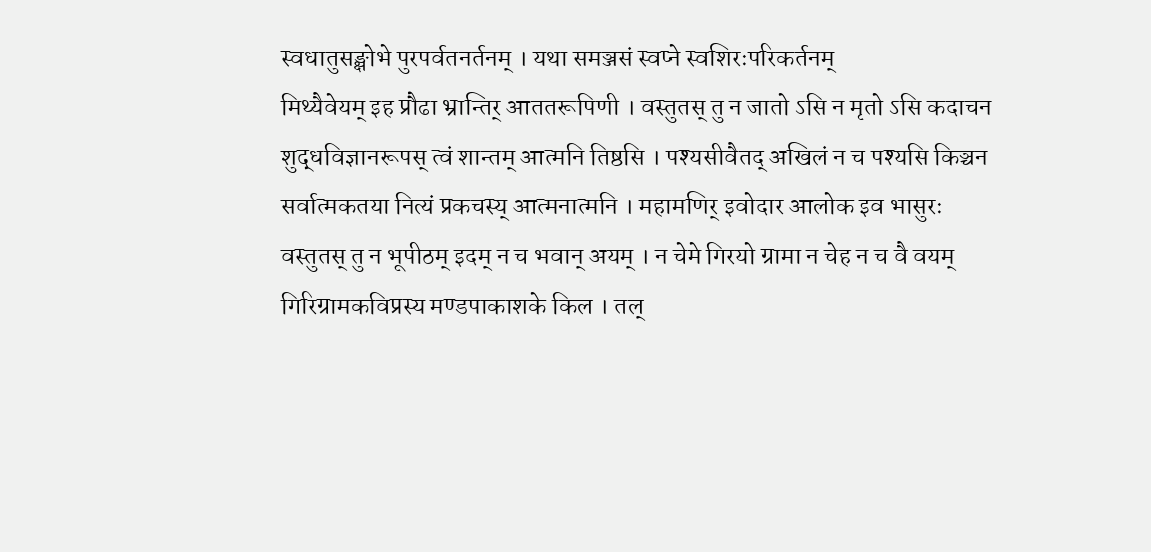स्वधातुसङ्क्षोभे पुरपर्वतनर्तनम् । यथा समञ्जसं स्वप्ने स्वशिरःपरिकर्तनम्
मिथ्यैवेयम् इह प्रौढा भ्रान्तिर् आततरूपिणी । वस्तुतस् तु न जातो ऽसि न मृतो ऽसि कदाचन
शुद्धविज्ञानरूपस् त्वं शान्तम् आत्मनि तिष्ठसि । पश्यसीवैतद् अखिलं न च पश्यसि किञ्चन
सर्वात्मकतया नित्यं प्रकचस्य् आत्मनात्मनि । महामणिर् इवोदार आलोक इव भासुरः
वस्तुतस् तु न भूपीठम् इदम् न च भवान् अयम् । न चेमे गिरयो ग्रामा न चेह न च वै वयम्
गिरिग्रामकविप्रस्य मण्डपाकाशके किल । तल्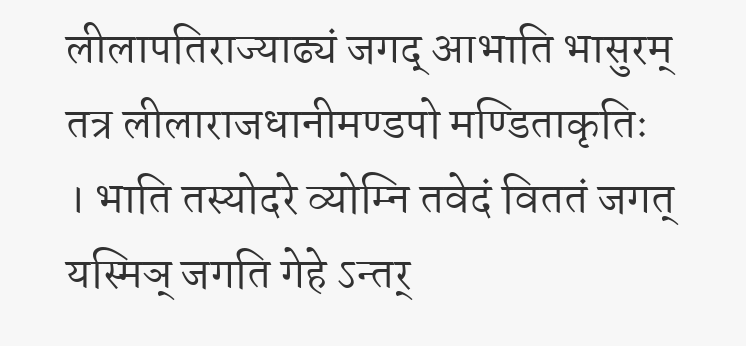लीलापतिराज्याढ्यं जगद् आभाति भासुरम्
तत्र लीलाराजधानीमण्डपो मण्डिताकृतिः । भाति तस्योदरे व्योम्नि तवेदं विततं जगत्
यस्मिञ् जगति गेहे ऽन्तर्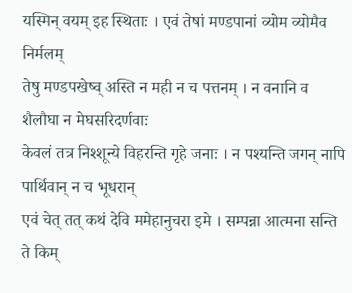यस्मिन् वयम् इह स्थिताः । एवं तेषां मण्डपानां व्योम व्योमैव निर्मलम्
तेषु मण्डपखेष्व् अस्ति न मही न च पत्तनम् । न वनानि व शैलौघा न मेघसरिदर्णवाः
केवलं तत्र निश्शून्ये विहरन्ति गृहे जनाः । न पश्यन्ति जगन् नापि पार्थिवान् न च भूधरान्
एवं चेत् तत् कथं देवि ममेहानुचरा इमे । सम्पन्ना आत्मना सन्ति ते किम्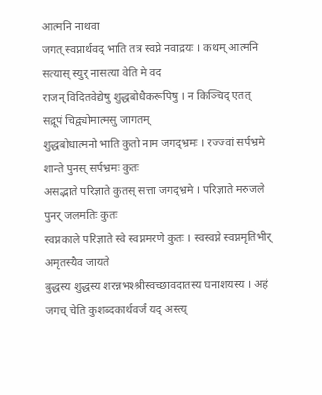आत्मनि नाथवा
जगत् स्वप्नार्थवद् भाति तत्र स्वप्ने नवाद्रयः । कथम् आत्मनि सत्यास् स्युर् नासत्या वेति मे वद
राजन् विदितवेद्येषु शुद्धबोधैकरूपिषु । न किञ्चिद् एतत् सद्रूपं चिद्व्योमात्मसु जागतम्
शुद्धबोधात्मनो भाति कुतो नाम जगद्भ्रमः । रज्ज्वां सर्पभ्रमे शान्ते पुनस् सर्पभ्रमः कुतः
असद्भाते परिज्ञाते कुतस् सत्ता जगद्भ्रमे । परिज्ञाते मरुजले पुनर् जलमतिः कुतः
स्वप्नकाले परिज्ञाते स्वे स्वप्नमरणे कुतः । स्वस्वप्ने स्वप्नमृतिभीर् अमृतस्यैव जायते
बुद्धस्य शुद्धस्य शरन्नभश्श्रीस्वच्छावदातस्य घनाशयस्य । अहं जगच् चेति कुशब्दकार्थवर्जं यद् अस्त्य्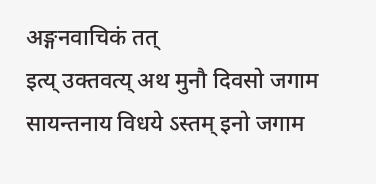अङ्गनवाचिकं तत्
इत्य् उक्तवत्य् अथ मुनौ दिवसो जगाम सायन्तनाय विधये ऽस्तम् इनो जगाम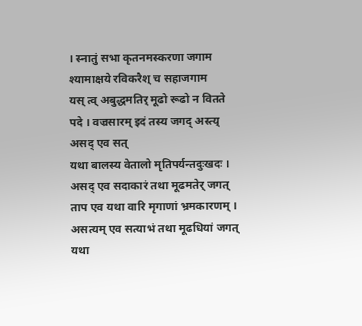। स्नातुं सभा कृतनमस्करणा जगाम श्यामाक्षये रविकरैश् च सहाजगाम
यस् त्व् अबुद्धमतिर् मूढो रूढो न वितते पदे । वज्रसारम् इदं तस्य जगद् अस्त्य् असद् एव सत्
यथा बालस्य वेतालो मृतिपर्यन्तदुःखदः । असद् एव सदाकारं तथा मूढमतेर् जगत्
ताप एव यथा वारि मृगाणां भ्रमकारणम् । असत्यम् एव सत्याभं तथा मूढधियां जगत्
यथा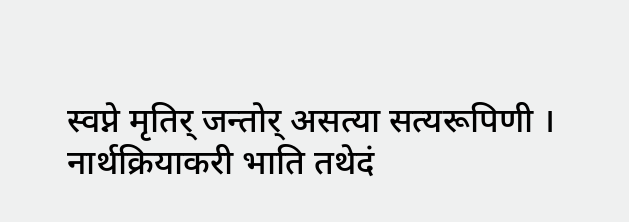स्वप्ने मृतिर् जन्तोर् असत्या सत्यरूपिणी । नार्थक्रियाकरी भाति तथेदं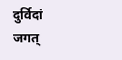दुर्विदां जगत्